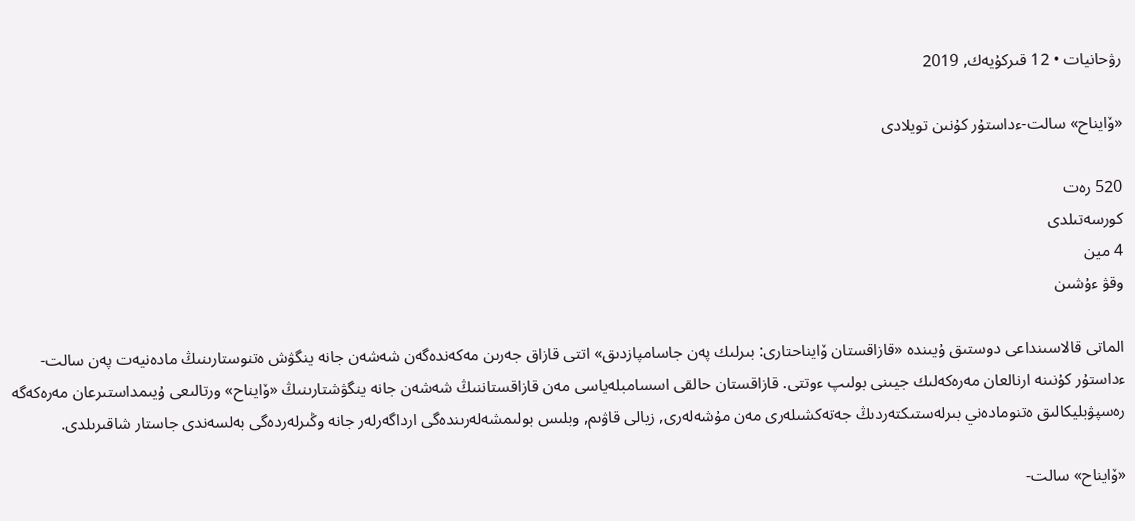رۋحانيات • 12 قىركۇيەك, 2019

«ۆايناح» سالت-ءداستۇر كۇنىن تويلادى

520 رەت
كورسەتىلدى
4 مين
وقۋ ءۇشىن

الماتى قالاسىنداعى دوستىق ۇيىندە «قازاقستان ۆايناحتارى: بىرلىك پەن جاسامپازدىق» اتتى قازاق جەرىن مەكەندەگەن شەشەن جانە ينگۋش ەتنوستارىنىڭ مادەنيەت پەن سالت-ءداستۇر كۇنىنە ارنالعان مەرەكەلىك جيىنى بولىپ ءوتتى. قازاقستان حالقى اسسامبلەياسى مەن قازاقستاننىڭ شەشەن جانە ينگۋشتارىنىڭ «ۆايناح» ورتالىعى ۇيىمداستىرعان مەرەكەگە رەسپۋبليكالىق ەتنومادەني بىرلەستىكتەردىڭ جەتەكشىلەرى مەن مۇشەلەرى, زيالى قاۋىم, وبلىس بولىمشەلەرىندەگى ارداگەرلەر جانە وڭىرلەردەگى بەلسەندى جاستار شاقىرىلدى.

«ۆايناح» سالت-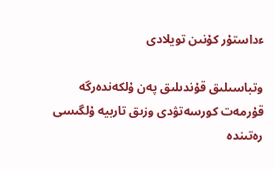ءداستۇر كۇنىن تويلادى

وتباسىلىق قۇندىلىق پەن ۇلكەندەرگە قۇرمەت كورسەتۋدى وزىق تاربيە ۇلگىسى رەتىندە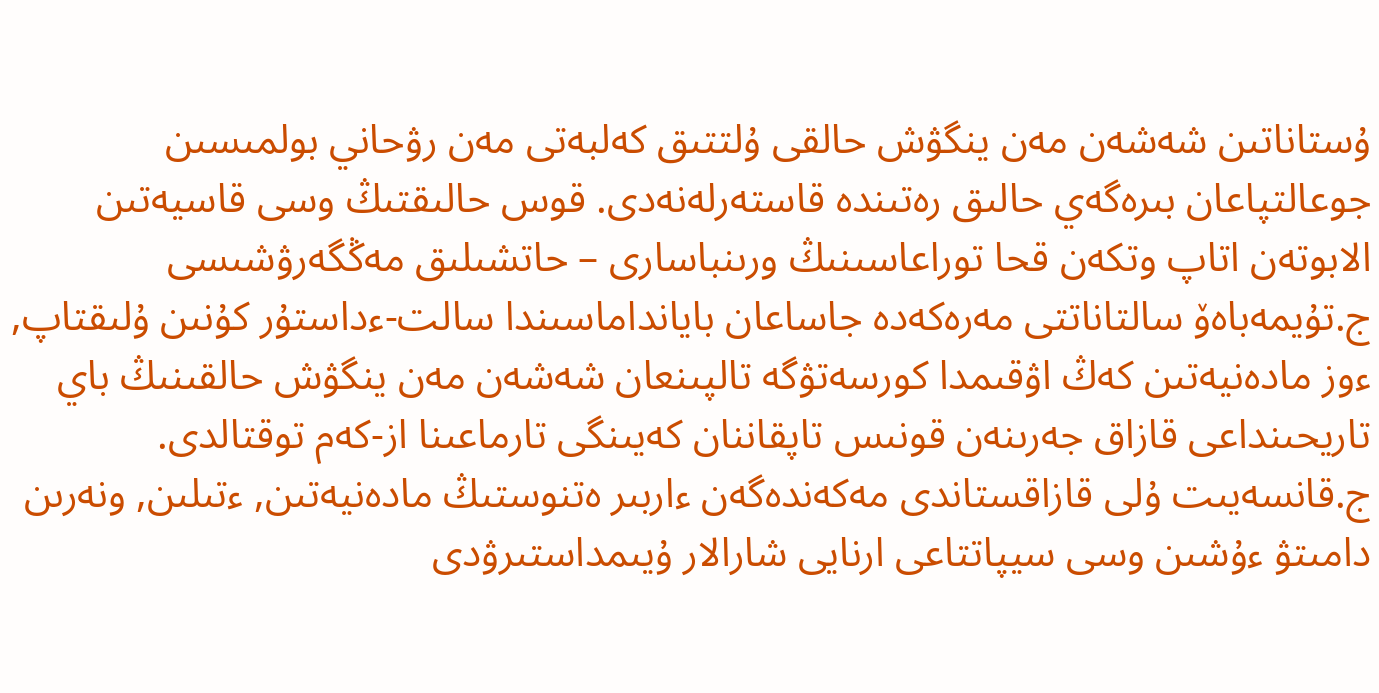ۇستاناتىن شەشەن مەن ينگۋش حالقى ۇلتتىق كەلبەتى مەن رۋحاني بولمىسىن جوعالتپاعان بىرەگەي حالىق رەتىندە قاستەرلەنەدى. قوس حالىقتىڭ وسى قاسيەتىن الابوتەن اتاپ وتكەن قحا توراعاسىنىڭ ورىنباسارى – حاتشىلىق مەڭگەرۋشىسى ج.تۇيمەباەۆ سالتاناتتى مەرەكەدە جاساعان بايانداماسىندا سالت-ءداستۇر كۇنىن ۇلىقتاپ, ءوز مادەنيەتىن كەڭ اۋقىمدا كورسەتۋگە تالپىنعان شەشەن مەن ينگۋش حالقىنىڭ باي تاريحىنداعى قازاق جەرىنەن قونىس تاپقاننان كەيىنگى تارماعىنا از-كەم توقتالدى. ج.قانسەيىت ۇلى قازاقستاندى مەكەندەگەن ءاربىر ەتنوستىڭ مادەنيەتىن, ءتىلىن, ونەرىن دامىتۋ ءۇشىن وسى سيپاتتاعى ارنايى شارالار ۇيىمداستىرۋدى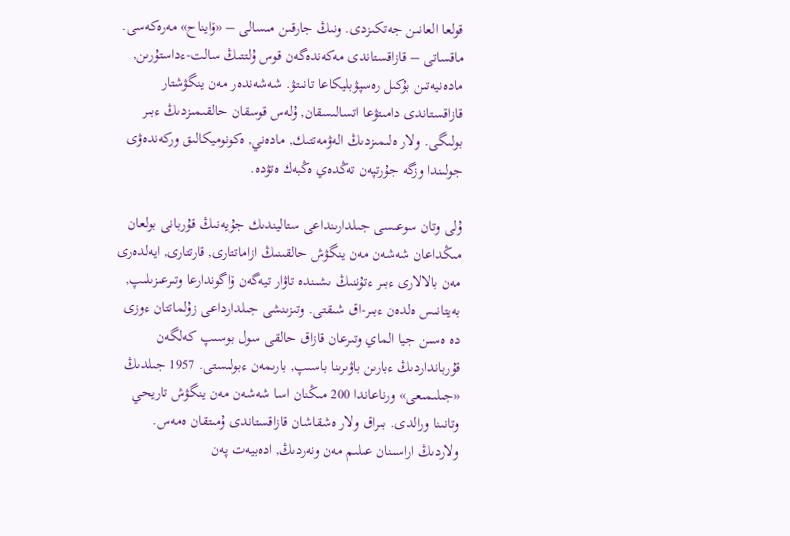قولعا العانىن جەتكىزدى. ونىڭ جارقىن مىسالى – «ۆايناح» مەرەكەسى. ماقساتى – قازاقستاندى مەكەندەگەن قوس ۇلتتىڭ سالت-ءداستۇرىن, مادەنيەتىن بۇكىل رەسپۋبليكاعا تانىتۋ. شەشەندەر مەن ينگۋشتار قازاقستاندى دامىتۋعا اتسالىسقان, ۇلەس قوسقان حالقىمىزدىڭ ءبىر بولىگى. ولار ەلىمىزدىڭ الەۋمەتتىك, مادەني, ەكونوميكالىق وركەندەۋى جولىندا وزگە جۇرتپەن تەڭدەي ەڭبەك ەتۋدە.

ۇلى وتان سوعىسى جىلدارىنداعى ستاليندىك جۇيەنىڭ قۇربانى بولعان مىڭداعان شەشەن مەن ينگۋش حالقىنىڭ ازاماتتارى, قارتتارى, ايەلدەرى مەن بالالارى ءبىر ءتۇننىڭ ىشىندە تاۋار تيەگەن ۆاگوندارعا وتىرعىزىلىپ, بەيتانىس ەلدەن ءبىر-اق شىقتى. وتىزىنشى جىلدارداعى زۇلماتتان ءوزى دە ەسىن جيا الماي وتىرعان قازاق حالقى سول بوسىپ كەلگەن قۇربانداردىڭ ءبارىن باۋىرىنا باسىپ, بارىمەن ءبولىستى. 1957 جىلدىڭ «جىلىمىعى» ورناعاندا 200 مىڭنان اسا شەشەن مەن ينگۋش تاريحي وتانىنا ورالدى. بىراق ولار ەشقاشان قازاقستاندى ۇمىتقان ەمەس. ولاردىڭ اراسىنان عىلىم مەن ونەردىڭ, ادەبيەت پەن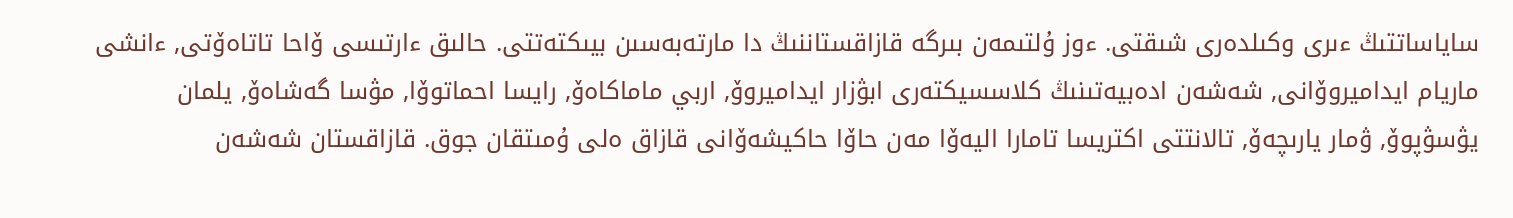ساياساتتىڭ ءىرى وكىلدەرى شىقتى. ءوز ۇلتىمەن بىرگە قازاقستاننىڭ دا مارتەبەسىن بيىكتەتتى. حالىق ءارتىسى ۆاحا تاتاەۆتى, ءانشى ماريام ايداميروۆانى, شەشەن ادەبيەتىنىڭ كلاسسيكتەرى ابۋزار ايداميروۆ, اربي ماماكاەۆ, رايسا احماتوۆا, مۋسا گەشاەۆ, يلمان يۋسۋپوۆ, ۋمار يارىچەۆ, تالانتتى اكتريسا تامارا اليەۆا مەن حاۆا حاكيشەۆانى قازاق ەلى ۇمىتقان جوق. قازاقستان شەشەن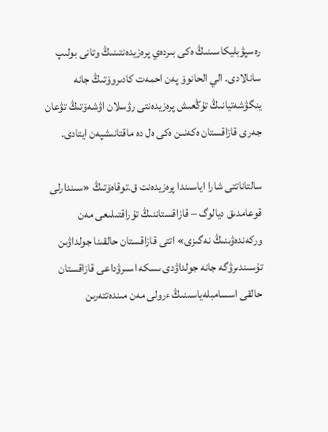رەسپۋبليكاسىنىڭ ەكى بىردەي پرەزيدەنتىنىڭ وتانى بولىپ سانالادى. الي الحانوۆ پەن احمەت كادىروۆتىڭ جانە ينگۋشەتيانىڭ تۇڭعىش پرەزيدەنتى رۋسلان اۋشەۆتىڭ تۋعان جەرى قازاقستان ەكەنىن ەكى ەل دە ماقتانىشپەن ايتادى.

سالتاناتتى شارا اياسىندا پرەزيدەنت ق.توقاەۆتىڭ «سىندارلى قوعامدىق ديالوگ – قازاقستاننىڭ تۇراقتىلىعى مەن وركەندەۋىنىڭ نەگىزى» اتتى قازاقستان حالقىنا جولداۋىن تۇسىندىرۋگە جانە جولداۋدى ىسكە اسىرۋداعى قازاقستان حالقى اسسامبلەياسىنىڭ ءرولى مەن مىندەتتەرىن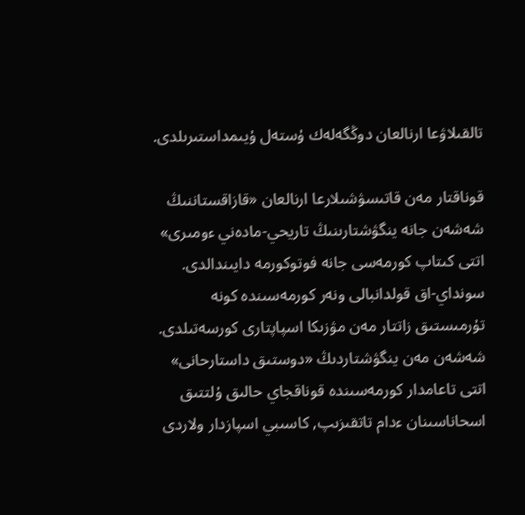تالقىلاۋعا ارنالعان دوڭگەلەك ۇستەل ۇيىمداستىرىلدى.

قوناقتار مەن قاتىسۋشىلارعا ارنالعان «قازاقستاننىڭ شەشەن جانە ينگۋشتارىنىڭ تاريحي-مادەني ءومىرى» اتتى كىتاپ كورمەسى جانە فوتوكورمە دايىندالدى. سونداي-اق قولدانبالى ونەر كورمەسىندە كونە تۇرمىستىق زاتتار مەن مۋزىكا اسپاپتارى كورسەتىلدى. شەشەن مەن ينگۋشتاردىڭ «دوستىق داستارحانى» اتتى تاعامدار كورمەسىندە قوناقجاي حالىق ۇلتتىق اسحاناسىنان ءدام تاتقىزىپ, كاسىبي اسپازدار ولاردى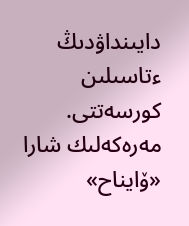دايىنداۋدىڭ ءتاسىلىن كورسەتتى. مەرەكەلىك شارا «ۆايناح»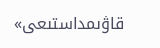قاۋىمداستىعى»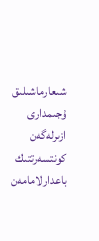شىعارماشىلىق ۇجىمدارى ازىرلەگەن كونتسەرتتىك باعدارلامامەن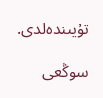تۇيىندەلدى.

سوڭعى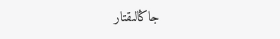جاڭالىقتار